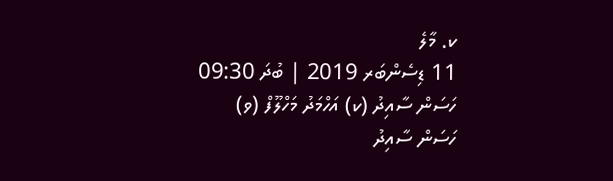ކ. މާލެ
11 ޑިސެންބަރ 2019 | ބުދަ 09:30
ހަސަން ސާއިދު (ކ) އަހްމަދު މަހްލޫފް (ވ)
ހަސަން ސާއިދު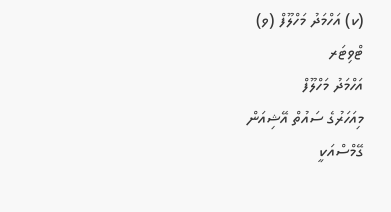(ކ) އަހްމަދު މަހްލޫފް (ވ)
ޓްވިޓަރ
އަހްމަދު މަހްލޫފް
މިއަހަރުގެ ސައުތް އޭޝިއަން ގޭމްސްއަކީ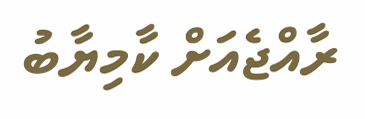ރާއްޖެއަށް ކާމިޔާބު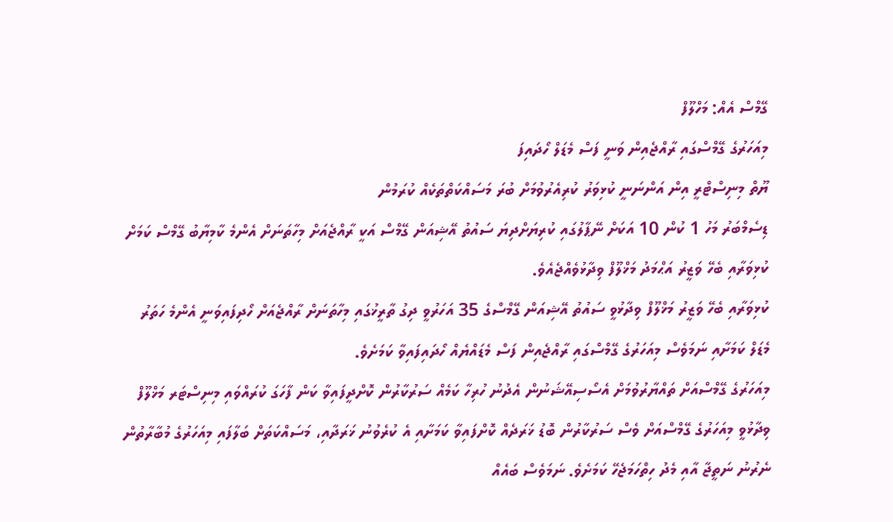ގޭމްސް އެއް: މަހްލޫފް
މިއަހަރުގެ ގޭމްސްގައި ރާއްޖެއިން ވަނީ ފަސް މެޑަލް ހޯދައިފަ
ޔޫތް މިނިސްޓްރީ އިން އަންނަނީ ކުޅިވަރު ކުރިއެރުވުމަށް ބުރަ މަސައްކަތްތަކެއް ކުރަމުން
ޑިސެމްބަރު މަހު 1 ކުން 10 އަކަށް ނޭޕާލުގައި ކުރިޔަށްދިޔަ ސައުތު އޭޝިއަން ގޭމްސް އަކީ ރާއްޖެއަށް މިހާތަނަށް އެންމެ ކާމިޔާބު ގޭމްސް ކަމަށް ކުޅިވަރާއި ބެހޭ ވަޒީރު އަޙްމަދު މަޚްލޫފް ވިދާޅުވެއްޖެއެވެ.
ކުޅިވަރާއި ބެހޭ ވަޒީރު މަޚްލޫފް ވިދާޅުވީ ސައުތު އޭޝިއަން ގޭމްސްގެ 35 އަހަރުވީ ދިގު ތާރީޚުގައި މިހާތަނަށް ރާއްޖެއަށް ހޯދިފައިވަނީ އެންމެ ހަތަރު މެޑަލް ކަމަށާއި ނަމަވެސް މިއަހަރުގެ ގޭމްސްގައި ރާއްޖެއިން ފަސް މެޑައްޔެއް ހޯދައިފައިވާ ކަމަށެވެ.
މިއަހަރުގެ ގޭމްސްއަށް ތައްޔާރުވުމަށް އެސޯސިއޭޝަނުން އެދުނު ހުރިހާ ކަމެއް ސަރުކާރުން ކޮށްދީފައިވާ ކަން ފާހަގަ ކުރައްވައި މިނިސްޓަރ މަޚްލޫފް ވިދާޅުވީ މިއަހަރުގެ ގޭމްސްއަށް ވެސް ސަރުކާރުން ބޮޑު ޚަރަދެއް ކޮށްފައިވާ ކަމަށާއި އެ ކުރެވުނު ޚަރަދާއި، މަސައްކަތަށް ބަލާފައި މިއަހަރުގެ މުބާރާތުން ނެރުނު ނަތީޖާ އާއި މެދު ހިތްހަމަޖެހޭ ކަމަށެވެ. ނަމަވެސް ބައެއް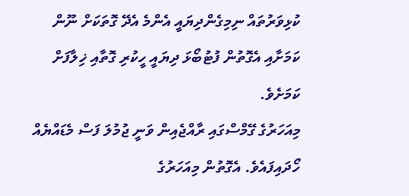ކުޅިވަރުތައް ނިމިގެންދިޔައީ އެންމެ އެދޭ ގޮތަކަށް ނޫން ކަމަށާއި އެގޮތުން ފުޓުބޯޅަ ދިޔައީ ހީކުރި ގޮތާއި ޚިލާފަށް ކަމަށެވެ.
މިއަހަރުގެ ގޭމްސްގައި ރާއްޖެއިން ވަނީ ޖުމުލަ ފަސް މެޑައްޔެއް ހޯދައިފައެވެ. އެގޮތުން މިއަހަރުގެ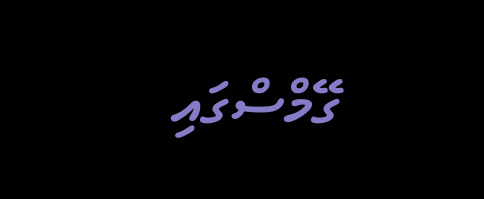ގޭމްސްގައި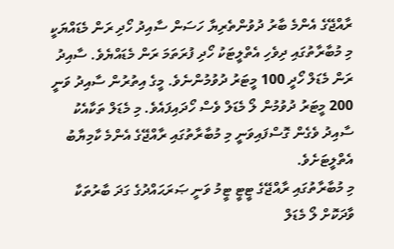ރާއްޖޭގެ އެންމެ ބާރު ދުވުންތެރިޔާ ހަސަން ސާއިދު ހޯދި ރަން މެޑައްޔަކީ މި މުބާރާތުގައި ދިވެހި އެތްލީޓަކު ހޯދި ފުރަތަމަ ރަން މެޑައްޔެވެ. ސާއިދު ރަން މެޑަލް ހޯދީ 100 މީޓަރު ދުވުމުންނެވެ. މީގެ އިތުރުން ސާއިދު ވަނީ 200 މީޓަރު ދުވުމުން ލޯ މެޑަލް ވެސް ހޯދައިފައެވެ. މި މެޑަލް ތަކާއެކު ސާއިދު ވެގެން ގޮސްފައިވަނީ މި މުބާރާތުގައި ރާއްޖޭގެ އެންމެ ކާމިޔާބު އެތްލީޓަށެވެ.
މި މުބާރާތުގައި ރާއްޖޭގެ ޓީޓީ ޓީމު ވަނީ ޞަރަޙައްދުގެ ގަދަ ބާރުތަކާ ވާދަކޮށް ލޯ މެޑަލް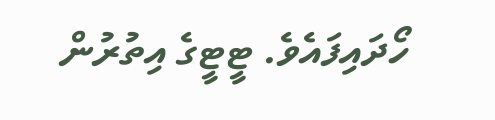ހޯދައިފައެވެ. ޓީޓީގެ އިތުރުން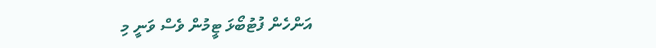އަންހެން ފުޓުބޯޅަ ޓީމުން ވެސް ވަނީ މި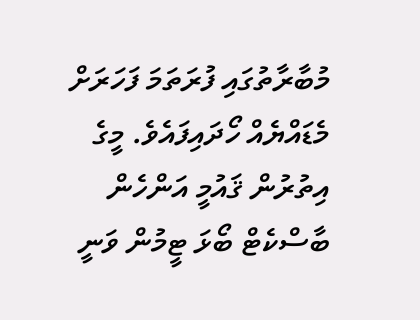މުބާރާތުގައި ފުރަތަމަ ފަހަރަށް މެޑައްޔެއް ހޯދައިފައެވެ. މީގެ އިތުރުން ޤައުމީ އަންހެން ބާސްކެޓް ބޯޅަ ޓީމުން ވަނީ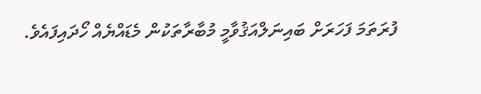ފުރަތަމަ ފަހަރަށް ބައިނަލްއަޤުވާމީ މުބާރާތަކުން މެޑައްޔެއް ހޯދައިފައެވެ.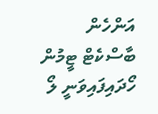އަންހެން ބާސްކެޓް ޓީމުން ހޯދައިފައިވަނީ ލޯ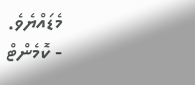މެޑައްޔެވެ.
- ކޮމެންޓް